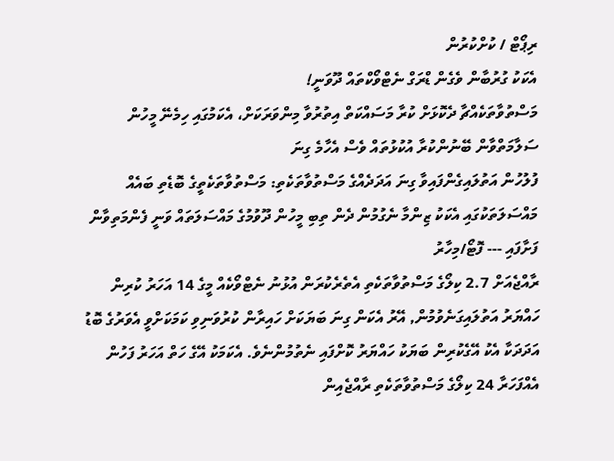ރިޕޯޓް / ކުށްކުރުން
އެކަކު ގުރުބާން ވެގެން ޑްރަގް ނެޓްވޯކްތައް ދޫވަނީ!
މަސްތުވާތަކެއްޗާ ދެކޮޅަށް ކުރާ މަސައްކަތް އިތުރުވާ މިންވަރަކަށް، އެކަމުގައި ހިމެނޭ މީހުން ސަލާމަތްވާން ބޭނުންކުރާ އުކުޅުތައް ވެސް އެހާމެ ގިނަ
ފުލުހުން އަތުލައިގެންފައިވާ ގިނަ އަދަދެއްގެ މަސްތުވާތަކެތި: މަސްތުވާތަކެތީގެ ބޮޑެތި ބައެއް މައްސަލަތަކުގައި އެކަކު ޒިންމާ ނެގުމުން ދެން ތިބި މީހުން ދޫވުމުގެ މައްސަލަތައް ވަނީ ފެންމަތިވާން ފަށާފައި --- ފޮޓޯ/މިހާރު
ރާއްޖެއަށް 2.7 ކިލޯގެ މަސްތުވާތަކެތި އެތެރެކުރަން އުޅުނު ނެޓްވޯކެއް މީގެ 14 އަހަރު ކުރިން ހައްޔަރު އަތުލައިގަނެވުމުން, އޭރު އެކަން ގިނަ ބަޔަކަށް ހައިރާން ކުރުވަނިވި ކަމަކަށްވީ އެވަރުގެ ބޮޑު އަދަދަކާ އެކު އޭގެކުރިން ބަޔަކު ހައްޔަރު ކޮށްފައި ނެތުމުންނެވެ. އެކަމަކު އޭގެ ހަތް އަހަރު ފަހުން އެއްފަހަރާ 24 ކިލޯގެ މަސްތުވާތަކެތި ރާއްޖެއިން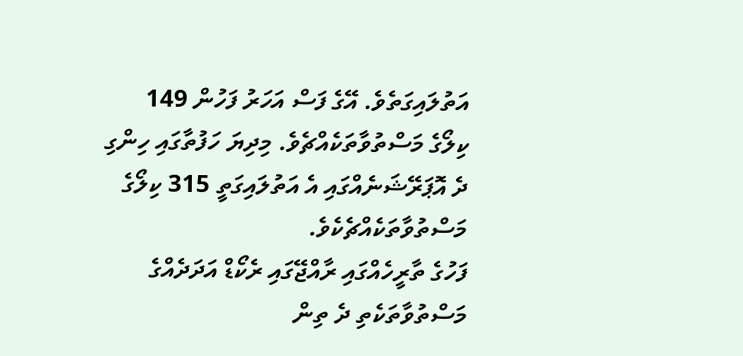އަތުލައިގަތެވެ. އޭގެ ފަސް އަހަރު ފަހުން 149 ކިލޯގެ މަސްތުވާތަކެއްޗެވެ. މިދިޔަ ހަފުތާގައި ހިންގި ދެ އޮޕަރޭޝަނެއްގައި އެ އަތުލައިގަތީ 315 ކިލޯގެ މަސްތުވާތަކެއްޗެކެވެ.
ފަހުގެ ތާރީހެއްގައި ރާއްޖޭގައި ރެކޯޑް އަދަދެއްގެ މަސްތުވާތަކެތި ދެ ތިން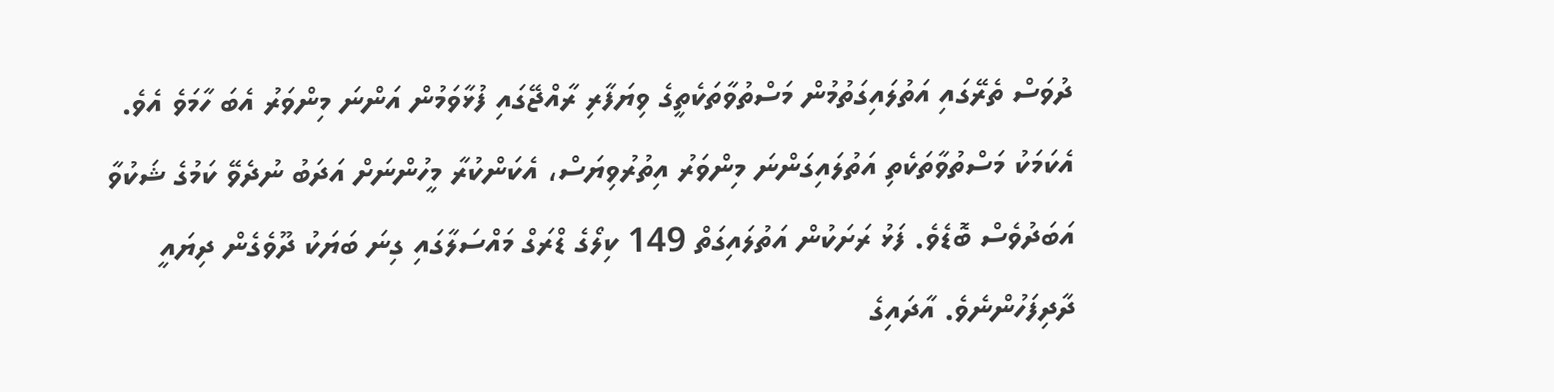ދުވަސް ތެރޭގައި އަތުލައިގަތުމުން މަސްތުވާތަކެތީގެ ވިޔަފާރި ރާއްޖޭގައި ފުޅާވަމުން އަންނަ މިންވަރު އެބަ ހާމަވެ އެވެ. އެކަމަކު މަސްތުވާތަކެތި އަތުލައިގަންނަ މިންވަރު އިތުރުވިޔަސް، އެކަންކުރާ މީހުންނަށް އަދަބު ނުދެވޭ ކަމުގެ ޝަކުވާ އަބަދުވެސް ބޮޑެވެ. ފަޅު ރަށަކުން އަތުލައިގަތް 149 ކިލޯގެ ޑްރަގް މައްސަލާގައި ގިނަ ބަޔަކު ދޫވެގެން ދިޔައީ ދާދިފަހުންނެވެ. އާދައިގެ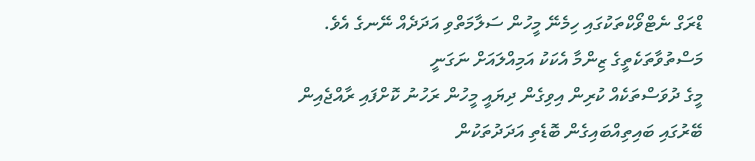ޑްރަގް ނެޓްވޯކްތަކުގައި ހިމެނޭ މީހުން ސަލާމަތްވި އަދަދެއް ނޭނގެ އެވެ.
މަސްތުވާތަކެތީގެ ޒިންމާ އެކަކު އަމިއްލައަށް ނަގަނީ
މީގެ ދުވަސްތަކެއް ކުރިން އިވިގެން ދިޔައީ މީހުން ރަހުނު ކޮށްފައި ރާއްޖެއިން ބޭރުގައި ބައިތިއްބައިގެން ބޮޑެތި އަދަދުތަކުން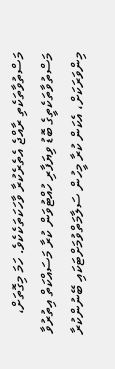މަސްތުވާތަކެތި ރާއްޖެ އެތެރެކުރާ ވާހަކަތަކެކެވެ. ހަމަ މިގޮތަށް، މަސްތުވާތަކެތީގެ ބޮޑު ވިޔަފާރި ހުއްޓުވަން ކުރާ މަސައްކަތް އިތުރުވާ މިންވަރަކަށް، އެކަން ކުރާ މީހުން ސަލާމަތްވުމަށްޓަކައި ބޭނުންކުރާ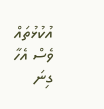އުކުޅުތައް ވެސް އެހާ ގިނަ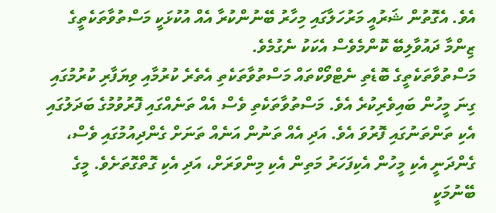އެވެ. އެގޮތުން ޝަރުއީ މަރުހަލާގައި މިހާރު ބޭނުންކުރާ އެއް އުކުޅަކީ މަސްތުވާތަކެތީގެ ޒިންމާ ދައުވާލިބޭ ކޮންމެވެސް އެކަކު ނެގުމެވެ.
މަސްތުވާތަކެތީގެ ބޮޑެތި ނެޓްވޯކްތައް މަސްތުވާތަކެތި އެތެރެ ކުރުމާއި ވިޔަފާރި ކުރުމުގައި ގިނަ މީހުން ބައިވެރިކުރެ އެވެ. މަސްތުވާތަކެތި ވެސް އެއް ތަނެއްގައި ފޮރުވުމުގެ ބަދަލުގައި އެކި ތަންތަނުގައި ފޮރުވަ އެވެ. އަދި އެއް ތަނުން އަނެއް ތަނަށް ގެންދިއުމުގައި ވެސް، ގެންދަނީ އެކި މީހުން އެކިފަހަރު މަތިން އެކި މިންވަރަށް، އަދި އެކި ގޮތްގޮތަށެވެ. މީގެ ބޭނުމަކީ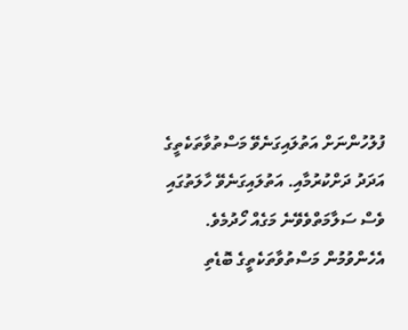ފުލުހުންނަށް އަތުލައިގަނެވޭ މަސްތުވާތަކެތީގެ އަދަދު ދަށްކުރުމާއި. އަތުލައިގަނެވޭ ހާލަތުގައި ވެސް ސަލާމަތްވެވޭނެ މަގެއް ހޯދުމެވެ.
އެހެންވުމުން މަސްތުވާތަކެތީގެ ބޮޑެތި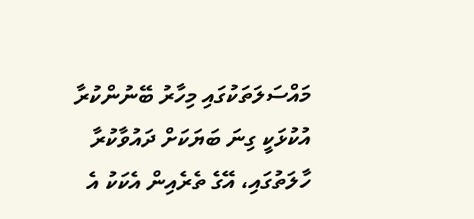މައްސަލަތަކުގައި މިހާރު ބޭނުންކުރާ އުކުޅަކީ ގިނަ ބަޔަކަށް ދައުވާކުރާ ހާލަތުގައި، އޭގެ ތެރެއިން އެކަކު އެ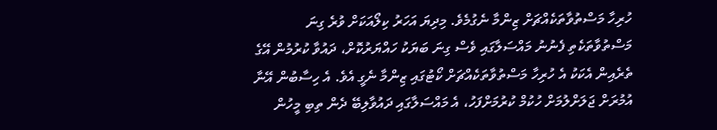ހުރިހާ މަސްތުވާތަކެއްޗަށް ޒިންމާ ނެގުމެވެ. މިދިޔަ އަހަރު ކިލޯއަކަށް ވުރެ ގިނަ މަސްތުވާތަކެތި ފެނުނު މައްސަލާގައި ވެސް ގިނަ ބަޔަކު ހައްޔަރުކޮށް، ދައުވާ ކުރުމުން އޭގެ ތެރެއިން އެކަކު އެ ހުރިހާ މަސްތުވާތަކެއްޗަށް ކޯޓުގައި ޒިންމާ ނެގީ އެވެ. އެ ހިސާބުން އޭނާ އުމުރަށް ޖަލަށްލުމަށް ހުކުމް ކުރުމަށްފަހު، އެ މައްސަލާގައި ދައުވާލިބޭ ދެން ތިބި މީހުން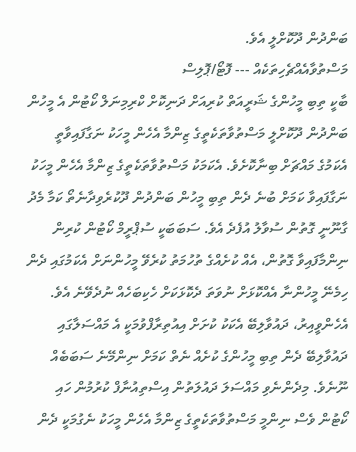ބަންދުން ދޫކޮށްލީ އެވެ.
މަސްތުވާއެއްޗެހިތަކެއް --- ފޮޓޯ/ޕޮލިސް
ބާކީ ތިބި މީހުންގެ ޝަރީއަތް ކުރިއަށް ދަނިކޮށް ކްރިމިނަލް ކޯޓުން އެ މީހުން ބަންދުން ދޫކޮށްލީ މަސްތުވާތަކެތީގެ ޒިންމާ އެހެން މީހަކު ނަގާފައިވާތީ އެކަމުގެ މައްޗަށް ބިނާކޮށެވެ. އެކަމަކު މަސްތުވާތަކެތީގެ ޒިންމާ އެހެން މީހަކު ނަގާފައިވާ ކަމަށް ބުނެ ދެން ތިބި މީހުން ބަންދުން ދޫކުރެވިދާނެތޯ ކަމާ މެދު ގާނޫނީ ގޮތުން ސުވާލު އުފެދެ އެވެ. ސަބަބަކީ ސުޕްރީމް ކޯޓުން ކުރިން ނިންމާފައިވާ ގޮތުން، އެއް ކުށެއްގެ ތުހުމަތު ކުރެވޭ މީހުންނަށް އެކަމުގައި ދެން ހިމެނޭ މީހުންނާ އެއްކޮޅަށް ނުވަތަ ދެކޮޅަކަށް ހެކިބަހެއް ނުދެވޭނެ އެވެ.
އެހެންވީއިރު، ދައުވާލިބޭ އެކަކު ކުށަށް އިއުތިރާފްވުމަކީ އެ މައްސަލާގައި ދައުވާލިބޭ ދެން ތިބި މީހުންގެ ކުށެއް ނެތް ކަމަށް ނިންމޭނެ ސަބަބެއް ނޫނެވެ. މިދެންނެވި މައްސަލަ ދައުލަތުން އިސްތިއުނާފް ކުރުމުން ހައި ކޯޓުން ވެސް ނިންމީ މަސްތުވާތަކެތީގެ ޒިންމާ އެހެން މީހަކު ނެގުމަކީ ދެން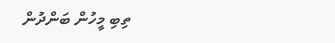ތިބި މީހުން ބަންދުން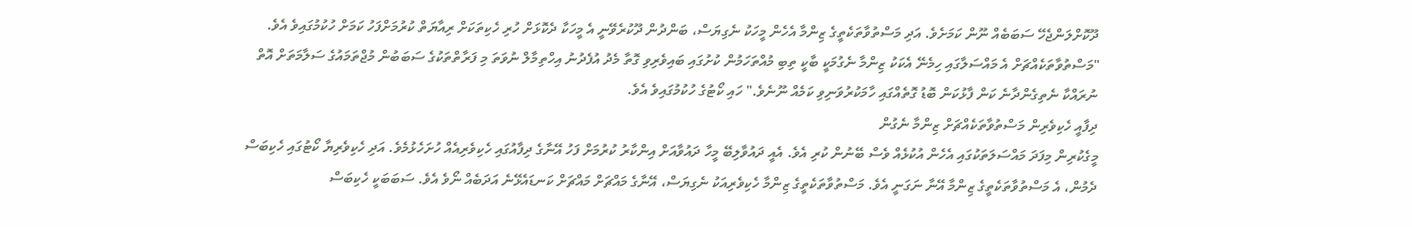ދޫކޮށްލަންޖެހޭ ސަބަބެއް ނޫން ކަމަށެވެ. އަދި މަސްތުވާތަކެތީގެ ޒިންމާ އެހެން މީހަކު ނެގިޔަސް، ބަންދުން ދޫކުރެވޭނީ އެ މީހަކާ ދެކޮޅަށް ހުރި ހެކިތަކަށް ރިއާޔަތް ކުރުމަށްފަހު ކަމަށް ހުކުމުގައިވެ އެވެ.
"މަސްތުވާތަކެއްޗަށް އެ މައްސަލާގައި ހިމެނޭ އެކަކު ޒިންމާ ނެގުމަކީ ބާކީ ތިބި މުއްތަހަމުން ކުށުގައި ބައިވެރިވި ގޮތާ މެދު އުފެދުނު އިހްތިމާލް ނުވަތަ މި ފަރާތްތަކުގެ ސަބަބުން މުޖްތަމައުގެ ސަލާމަތަށް އޮތް ނުރައްކާ ނެތިގެންދާނެ ކަން ފާޅުކަން ބޮޑު ގޮތެއްގައި ހާމަކުރުވަނިވި ކަމެއް ނޫނެވެ." ހައި ކޯޓުގެ ހުކުމުގައިވެ އެވެ.
ދިފާއީ ހެކިވެރިން މަސްތުވާތަކެއްޗަށް ޒިންމާ ނެގުން
މީގެކުރިން މިފަދަ މައްސަލަތަކުގައި އެހެން އުކުޅެއް ވެސް ބޭނުން ކުރި އެވެ. އެއީ ދައުވާލިބޭ މީހާ ދައުވާއަށް އިންކާރު ކުރުމަށް ފަހު އޭނާގެ ދިފާއުގައި ހެކިވެރިއެއް ހުށަހެޅުމެވެ. އަދި ހެކިވެރިޔާ ކޯޓުގައި ހެކިބަސް ދެމުން، އެ މަސްތުވާތަކެތީގެ ޒިންމާ އޭނާ ނަގަނީ އެވެ. މަސްތުވާތަކެތީގެ ޒިންމާ ހެކިވެރިއަކު ނެގިޔަސް، އޭނާގެ މައްޗަށް މައްޗަށް ކަނޑައެޅޭނެ އަދަބެއް ނޯވެ އެވެ. ސަބަބަކީ ހެކިބަސް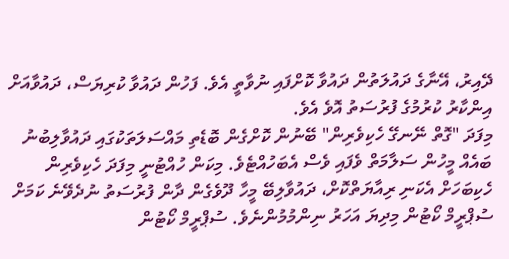ދޭއިރު، އޭނާގެ ދައުލަތުން ދައުވާ ކޮށްފައި ނުވާތީ އެވެ. ފަހުން ދައުވާ ކުރިޔަސް، ދައުވާއަށް އިންކާރު ކުރުމުގެ ފުރުސަތު އޮވެ އެވެ.
މިފަދަ "ގޮތް ނޭނގޭ ހެކިވެރިން" ބޭނުން ކޮށްގެން ބޮޑެތި މައްސަލަތަކުގައި ދައުވާލިބުނު ބައެއް މީހުން ސަލާމަތް ވެފައި ވެސް އެބަހުއްޓެވެ. މިކަން ހުއްޓުނީ މިފަދަ ހެކިވެރިން ހެކިބަހަށް އެކަނި ރިއާޔަތްކޮށް، ދައުވާލިބޭ މީހާ ދޫވެގެން ދާން ފުރުސަތު ނުދެވޭނެ ކަމަށް ސުޕްރީމް ކޯޓުން މިދިޔަ އަހަރު ނިންމުމުންނެވެ. ސުޕްރީމް ކޯޓުން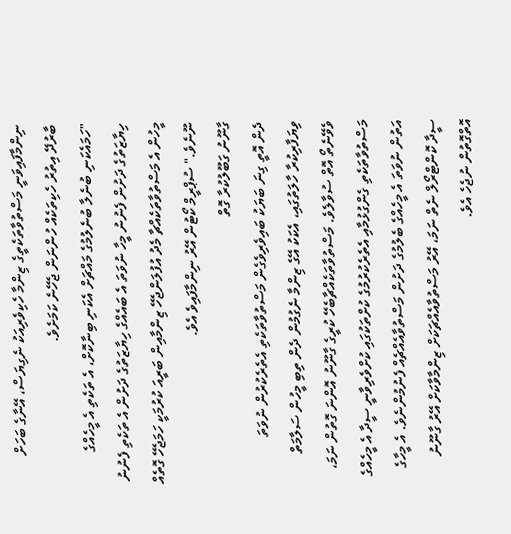ނިންމާފައިވަނީ މަސްތުވާތަކެތީގެ ޒިންމާ ހެކިވެރިއަކު ނެގިޔަސް، އޭނާގެ ބަހަށް ބާރުދޭ އިތުރު ހެކިތަކެއް ހުންނަން ޖެހޭނެ ކަމަށެވެ.
"ހަމައެކަނި ބުނެލާ ބުނެލުމުގެ މައްޗަށް އެކަނި ބިނާކޮށް، އެ ތަކެތި އެ މީހެއްގެ ހިޔާޒަތުގެ ދަށުން ފެނުނު މީހާ ނުވަތަ އެ ބައެއްގެ ހިޔާޒަތުގެ ދަށުން އެ ތަކެތި ފެނުނު މީހުން އެ މަސްތުވާތަކެއްޗާ މެދު އުފުލަންޖެހޭ ޒިންމާއިން ބަރީއަ ކުރުމަކީ ހަމަޖެހޭ ގޮތެއް ނޫނެވެ." ސުޕްރީމް ކޯޓުން އޭރު ނިންމާފައިވެ އެވެ.
ގާނޫނު ގަބޫލުކުރާ ގޮތް
ދެން އޮތީ ގިނަ ބަޔަކު ބައިވެރިވެގެން މަސްތުވާތަކެތި އެތެރެކުރުން ނުވަތަ ވިޔަފާރިކުރާ ހާލަތުގައި، އެކަކު އޭގެ ޒިންމާ ނެގުމުން ދެން ތިބި މީހުން ސަލާމަތް ވެވޭނެތޯ އޮތް ސުވާލެވެ. މަސްތުވާތަކެއްޗާބެހޭ ކުރީގެ ގާނޫނު އޮންނަ ގޮތުން ނަމަ، މަސްތުވާތަކެތި ގެންގުޅުމާއި އެތެރެކުރުމުގެ ކުށްތަކުގައި ކުށްވެރިވާނީ ސީދާ އެ މީހެއްގެ އަތުން ނުވަތަ އެ މީހެއްގެ ބެލުމުގެ ދަށުން މަސްތުވާއެއްޗެއް ފެނުމުންނެވެ. އެ މީހާގެ ސީދާ ކޮންޓްރޯލް ނެތް ނަމަ، އޭރު މަސްތުވާއެއްޗަކަށް ޒިންމާވާކަށް އޭރު ގާނޫނު އޮތްގޮތުން ނުޖެހެ އެވެ.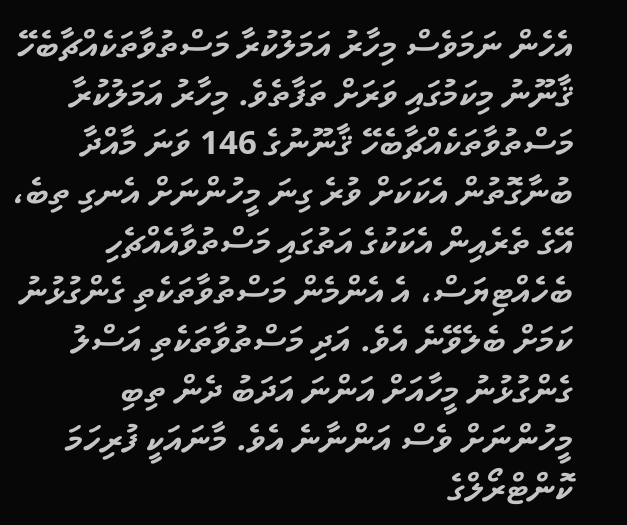އެހެން ނަމަވެސް މިހާރު އަމަލުކުރާ މަސްތުވާތަކެއްޗާބެހޭ ޤާނޫނު މިކަމުގައި ވަރަށް ތަފާތެވެ. މިހާރު އަމަލުކުރާ މަސްތުވާތަކެއްޗާބެހޭ ޤާނޫނުގެ 146 ވަނަ މާއްދާ ބުނާގޮތުން އެކަކަށް ވުރެ ގިނަ މީހުންނަށް އެނގި ތިބެ، އޭގެ ތެރެއިން އެކަކުގެ އަތުގައި މަސްތުވާއެއްޗެހި ބެހެއްޓިޔަސް، އެ އެންމެން މަސްތުވާތަކެތި ގެންގުޅުނު ކަމަށް ބެލެވޭނެ އެވެ. އަދި މަސްތުވާތަކެތި އަސްލު ގެންގުޅުނު މީހާއަށް އަންނަ އަދަބު ދެން ތިބި މީހުންނަށް ވެސް އަންނާނެ އެވެ. މާނައަކީ ފުރިހަމަ ކޮންޓްރޯލްގެ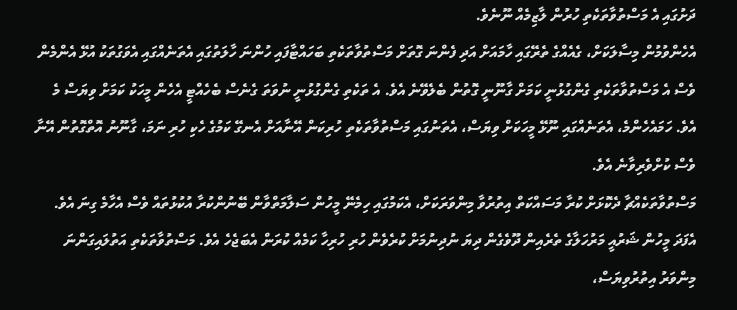ދަށުގައި އެ މަސްތުވާތަކެތި ހުރުން ލާޒިމެއް ނޫނެވެ.
އެހެންވުމުން މިސާލަކަށް، ގެއެއްގެ ތެރޭގައި ހާމައަށް އަދި ފެންނަ ގޮތަށް މަސްތުވާތަކެތި ބަހައްޓާފައި ހުންނަ ހާލަތުގައި އެތަނެއްގައި އެވަގުތަކު އުޅޭ އެންމެން ވެސް އެ މަސްތުވާތަކެތި ގެންގުޅުނީ ކަމަށް ގާނޫނީ ގޮތުން ބެލެވޭނެ އެވެ. އެ ތަކެތި ގެންގުޅުނީ ނުވަތަ ގެނެސް ބެހެއްޓީ އެހެން މީހަކު ކަމަށް ވިޔަސް މެ އެވެ. ހަމައެހެންމެ، އެތަނެއްގައި ނޫޅޭ މީހަކަށް ވިޔަސް، އެތަނުގައި މަސްތުވާތަކެތި ހުރިކަން އޭނާއަށް އެނގޭ ކަމުގެ ހެކި ހުރި ނަމަ، ގާނޫނު އޮތްގޮތުން އޭނާ ވެސް ކުށްވެރިވާނެ އެވެ.
މަސްތުވާތަކެއްޗާ ދެކޮޅަށް ކުރާ މަސައްކަތް އިތުރުވާ މިންވަރަކަށް، އެކަމުގައި ހިމެނޭ މީހުން ސަލާމަތްވާން ބޭނުންކުރާ އުކުޅުތައް ވެސް އެހާމެ ގިނަ އެވެ. އެފަދަ މީހުން ޝަރުއީ މަރުހަލާގެ ތެރެއިން ދޫވެގެން ދިޔަ ނުދިނުމަށް ކުރެވެން ހުރި ހުރިހާ ކަމެއް ކުރަން އެބަޖެހެ އެވެ. މަސްތުވާތަކެތި އަތުލައިގަންނަ މިންވަރު އިތުރުވިޔަސް،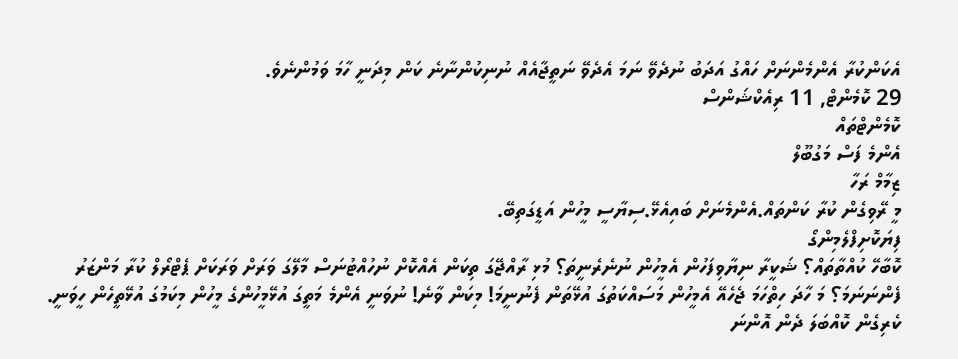އެކަންކުރާ އެންމެންނަށް ހައްގު އަދަބު ނުދެވޭ ނަމަ އެދެވޭ ނަތީޖާއެއް ނުނިކުންނާނެ ކަން މިދަނީ ހާމަ ވަމުންނެވެ.
29 ކޮމެންޓް, 11 ރިއެކްޝަންސް
ކޮމެންޓްތައް
އެންމެ ފަސް މަގުބޫލް
ޒިމާމް ރަހާ
މީ ރޭވިގެން ކުރާ ކަންތައް.އެންމެނަށް ބައިއެޅޭ.ސިޔާސީ މީހުން އަޑީގަތިބޭ.
ފިޔަކޮށިފްލެމިންގޯ
ކޮބާހޭ ކުއްތާތައް؟ ޝަކީރާ ނިޔާވިފަހުން އެމީހުން ނުނެރެނީތަ؟ މުޅި ރާއްޖޭގަ ތިކަން އެއްކޮށް ނުހުއްޓުނަސް މާލޭގަ ވަރަށް ވަރަކަށް ޕެޓްރޯލް ކުރާ މަންޒަރު ފެންނަނަމަ؟ މަ ހާދަ ހިތްހަމަ ޖެހެއޭ އެމީހުން މަސައްކަތުގަ އުޅޭތަން ފެނުނީމަ! މިކަން ވާނެ! ނުވަނީ އެންމެ މަތީގަ އުޅޭމީހުންގެ މީހުން މިކަމުގަ އުޅޭތީހެން ހީވަނީ. ކެރިގެން ކޮއްބަލަ ދެން އޮންނަ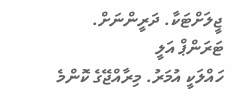ޖީލަށްޓަކާ. ދަރީންނަށް.
ޓަރަންޕް އަލީ
ހައްލަކީ އުމަރު. މިރާއްޖޭގެ ކޮންމެ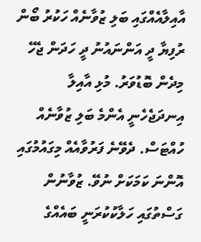އާއިލާއެއްގައި ބަލި ޒުވާނެއް ހަކުރު ބޯން ރުފިޔާ ދީ އަންނައުނު ދީ ހަދަން ޖެހޭ މިދެން ބޮޑުވަރު. މުޅި އާއިލާ އިނދަޖެހެނީ އެންމެ ބަލި ޒުވާނެއް ހުއްޓަސް. ދެވޭނެ ފަރުވާއެއް މިގައުމުގައި އޮންނަ ކަމަކަށް ނުވޭ. ޒުވާނުން ގަސްތުގައި ހަލާކުކުރަނީ ބައެއްގެ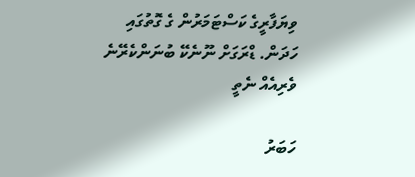ވިޔަފާރީގެ ކަސްޓަމަރުން ގެ ގޮތުގައި ހަދަން. ޑްރަގަށް ނޫނެކޭ ބުނަންކެރޭނެ ވެރިއެއް ނެތީ

ހަބަރު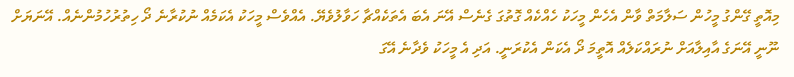މިއޮތީ ގޭންގު މީހުން ސަލާމަތް ވާން އެހެން މީހަކު ހެއްކެއް ގޮތުގަ ގެނެސް އޭނަ އެބަ އެތަކެއްޗާ ހަވާލުވެޔޭ. އެއްވެސް މީހަކު އެކަމެއް ނުކުރާނެ ދޯ ހިތުރުހުމުންނެއް. އޭނަޔަށް ނޫނީ އޭނަގެ އާއިލާއަށް ނުރައްކަލެއް އޮތީމަ ދޯ އެކަން އެކުރަނީ. އަދި އެ މީހަކު ވެދާނެ އޭގަ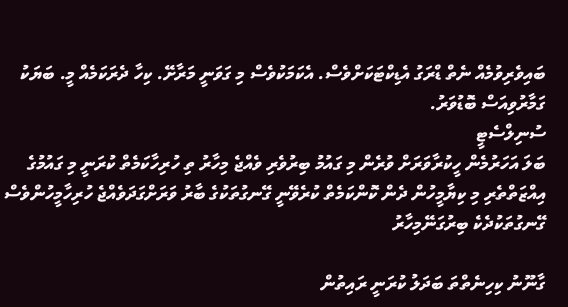ބައިވެރިވުމެއް ނެތް ޑްރަގު އެޑިކްޓަކަށްވެސް. އެކަމަކުވެސް މި ގަވަނީ މަރާށޭ. ކިހާ ދެރަކަމެއް މީ. ބަޔަކު ގަމާރުވިއަސް ބޮޑުވަރު.
ސުނިލްސެޓީ
ބަލަ އަހަރުމެން ހީކުރާވަރަށް ވުރެން މި ގައުމު ބިރުވެރި ވެއްޖެ މިހާރު ތި ހުރިހާކަމެތް ކުރަނީ މި ގައުމުގެ އިއްޒަތްތެރި މި ކިޔާމީހުން ދެން ކޮންކަމެތް ކުރެވޭނީ ގޭނގުތަކުގެ ބާރު ވަރަށްގަދަވެއްޖެ ހުރިހާމީހުންވެސް ގޭނގުތަކުދެކެ ބިރުގަނޭމިހާރު

ގާނޫނު ކިހިނެތްތަ ބަދަލު ކުރަނީ ރައިތުން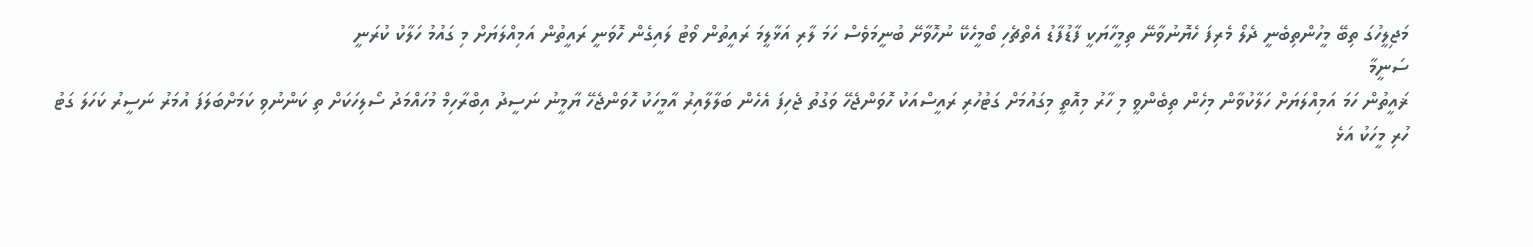މަޖިލީހުގަ ތިބޭ މީހުންތިބެނީ ދެލޯ މެރިފަ ހެޔޮނުވާނޭ ތިމީހާޔަކީ ފާޑުފާޑު އެތްޗެހި ބޯމީހެކޭ ނުހޮވާށޭ ބުނީމަވެސް ހަމަ ލާރި އަޅާލީމަ ރައީތުން ވޯޓު ލައިގެން ހޮވަނީ ރައީތުން އަމިއްލަޔަށް މި ގައުމު ހަލާކު ކުރަނީ
ސަނީމާ
ޜައީތުން ހަމަ އަމިއްލަޔަށް ހަލާކުވާން މިހެން ތިބެންވީ މި ހާރު މިއޮތީ މިގައުމަށް ގަޓުހުރި ރައީސްއަކު ހޮވަންޖެހޭ ވަގުތު ޖެހިފަ އެހެން ބަލާލާއިރު އާމީހަކު ހޮވަންޖެހޭ ޔާމީނު ނަސީދު އިބްރާހިމް މުހައްމަދު ސޯލިހަކަށް ތި ކަންނުވި ކަމަށްބަލަފަ އުމަރު ނަސީރު ކަހަލަ ގަޓު ހުރި މީހަކު އަޅެ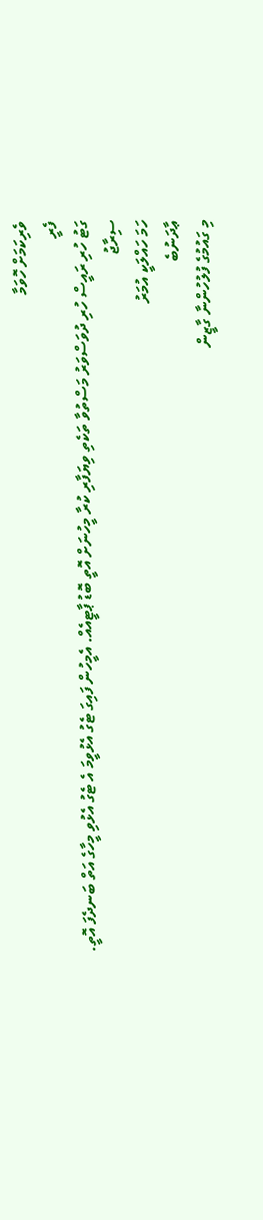ވެރިކަމަށް ހޮވަމާ
ފެރީ
ގަޓު ހުރި ރައީސް ހުރި ދުވަސްވަރު މަސްތުވާ ތަކެތި ވިޔަފާރި ކުރާ މީހުނަށް އޮތީ ބޮޑު ޕާޓީއެއް. އެމީހުން ފައިގަ ޓެގު އެޅުވީމަ އެ ޓެގު އެޅުވި މީހާގެ އަތް ބަނދެފަ އޮތީ.
ސިރާޖު
ހަމަ ހައްލަކީ އުމަރު
ޢާދަނުބެ
މި ގައުމުގެ ފުލުހުންނާ ގާޒީން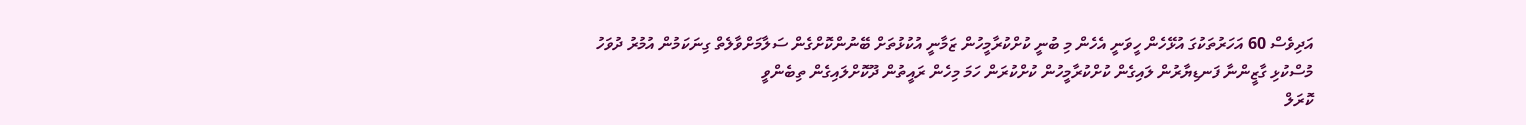އަދިވެސް 60 އަހަރުތަކުގަ އުޅޭހެން ހީވަނީ އެހެން މި ބުނީ ކުށްކުރާމީހުން ޒަމާނީ އުކުޅުތަށް ބޭނުންކޮށްގެން ސަލާމަށްވާލެތް ގިނަކަމުން އުމުރު ދުވަހު މުސްކުޅި ގާޒީންނާ ފަނޑިޔާރުން ލައިގެން ކުށްކުރާމީހުން ކުށްކުރަން ހަމަ މިހެން ރައީތުން ދޫކޮށްލައިގެން ތިބެންވީ
ކޮރަލް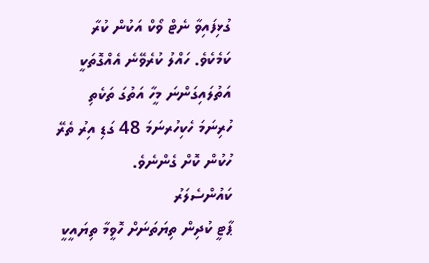ގުޅިފައިވާ ނެޓް ވޯކް އަކުން ކުރާ ކަމެކެވެ. ހައްލު ކުރެވޭނެ އެއްގޮތަކީ އަތުލައިގަންނަ މީހާ އަތުގަ ތަކެތި ހުރިނަމަ ހެކިހުރނަމަ 48 ގަޑި އިރު ތެރޭ ހުކުން ކޮށް ގެންނެވެ.
ކައުންސެލަރު
ޕާޓީ ކުދިން ތިޔަތަނަށް ހޮވީމާ ތިޔައީކީ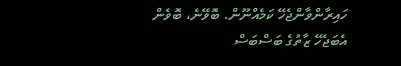ހައިރާންވާންޖެހޭ ކަމެއްނޫން. ބޮވޭނެ، ބޮވެން އެބަޖެހޭ ޒާތުގެ ބަސްބަސް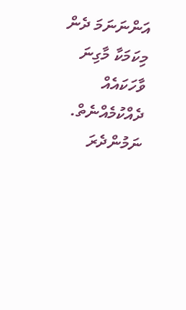އަންނަނަމަ ދެން މިކަމަކާ މާގިނަ ވާހަކައެއް ދެއްކުމެއްނެތް. ނަމުންދެރަ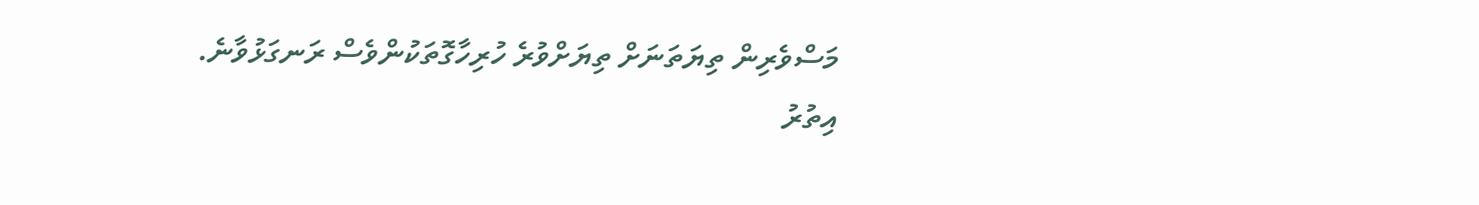މަސްވެރިން ތިޔަތަނަށް ތިޔަށްވުރެ ހުރިހާގޮތަކުންވެސް ރަނގަޅުވާނެ.
އިތުރު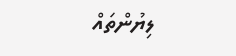ލިޔުންތައް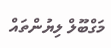މަގްބޫލް ލިޔުންތައް